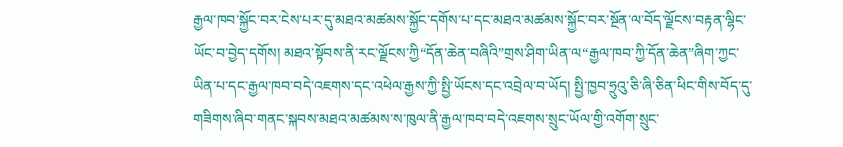རྒྱལ་ཁབ་སྐྱོང་བར་ངེས་པར་དུ་མཐའ་མཚམས་སྐྱོང་དགོས་པ་དང་མཐའ་མཚམས་སྐྱོང་བར་སྔོན་ལ་བོད་ལྗོངས་བརྟན་ལྷིང་ཡོང་བ་བྱེད་དགོས། མཐའ་སྟོབས་ནི་རང་ལྗོངས་ཀྱི“དོན་ཆེན་བཞིའི”གྲས་ཤིག་ཡིན་ལ“རྒྱལ་ཁབ་ཀྱི་དོན་ཆེན”ཞིག་ཀྱང་ཡིན་པ་དང་རྒྱལ་ཁབ་བདེ་འཇགས་དང་འཕེལ་རྒྱས་ཀྱི་སྤྱི་ཡོངས་དང་འབྲེལ་བ་ཡོད། སྤྱི་ཁྱབ་ཧྲུའུ་ཅི་ཞི་ཅིན་ཕིང་གིས་བོད་དུ་གཟིགས་ཞིབ་གནང་སྐབས་མཐའ་མཚམས་ས་ཁུལ་ནི་རྒྱལ་ཁབ་བདེ་འཇགས་སྲུང་ཡོལ་གྱི་འགོག་སྲུང་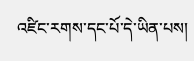འཛིང་རགས་དང་པོ་དེ་ཡིན་པས།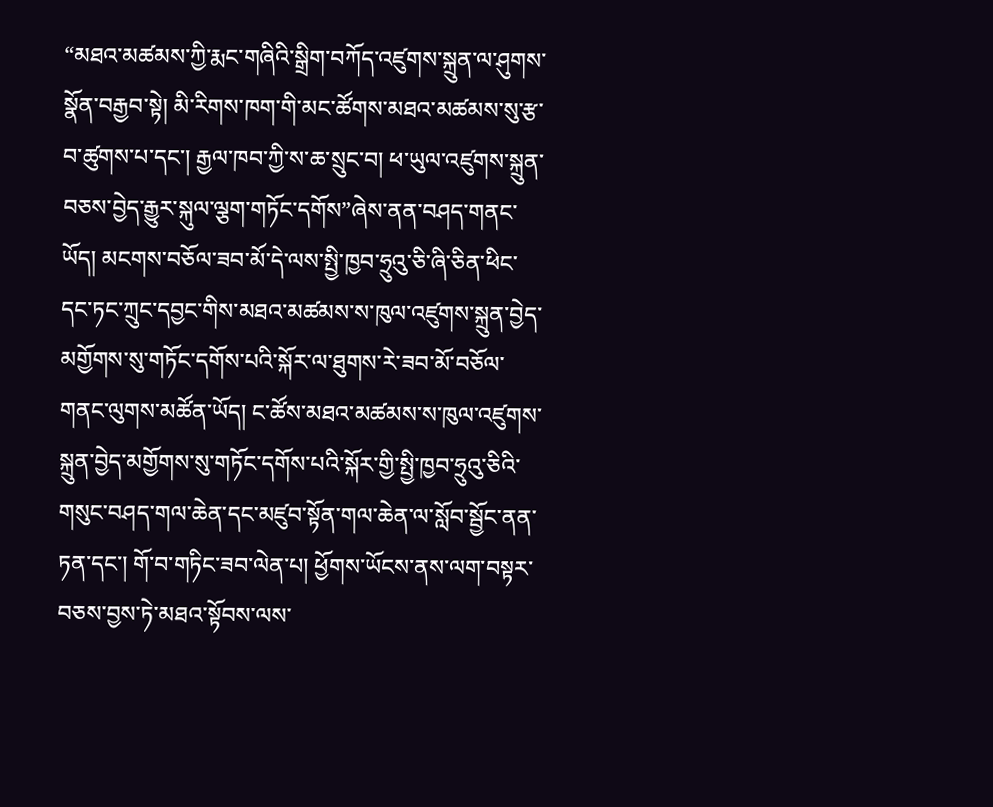“མཐའ་མཚམས་ཀྱི་རྨང་གཞིའི་སྒྲིག་བཀོད་འཛུགས་སྐྲུན་ལ་ཤུགས་སྣོན་བརྒྱབ་སྟེ། མི་རིགས་ཁག་གི་མང་ཚོགས་མཐའ་མཚམས་སུ་རྩ་བ་ཚུགས་པ་དང་། རྒྱལ་ཁབ་ཀྱི་ས་ཆ་སྲུང་བ། ཕ་ཡུལ་འཛུགས་སྐྲུན་བཅས་བྱེད་རྒྱུར་སྐུལ་ལྕག་གཏོང་དགོས”ཞེས་ནན་བཤད་གནང་ཡོད། མངགས་བཅོལ་ཟབ་མོ་དེ་ལས་སྤྱི་ཁྱབ་ཧྲུའུ་ཅི་ཞི་ཅིན་ཕིང་དང་ཏང་ཀྲུང་དབྱང་གིས་མཐའ་མཚམས་ས་ཁུལ་འཛུགས་སྐྲུན་བྱེད་མགྱོགས་སུ་གཏོང་དགོས་པའི་སྐོར་ལ་ཐུགས་རེ་ཟབ་མོ་བཅོལ་གནང་ལུགས་མཚོན་ཡོད། ང་ཚོས་མཐའ་མཚམས་ས་ཁུལ་འཛུགས་སྐྲུན་བྱེད་མགྱོགས་སུ་གཏོང་དགོས་པའི་སྐོར་གྱི་སྤྱི་ཁྱབ་ཧྲུའུ་ཅིའི་གསུང་བཤད་གལ་ཆེན་དང་མཛུབ་སྟོན་གལ་ཆེན་ལ་སློབ་སྦྱོང་ནན་ཏན་དང་། གོ་བ་གཏིང་ཟབ་ལེན་པ། ཕྱོགས་ཡོངས་ནས་ལག་བསྟར་བཅས་བྱས་ཏེ་མཐའ་སྟོབས་ལས་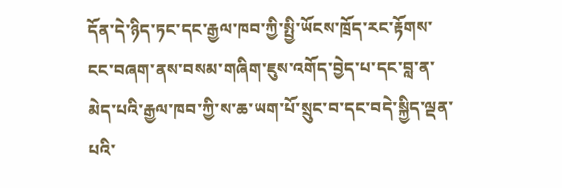དོན་དེ་ཉིད་ཏང་དང་རྒྱལ་ཁབ་ཀྱི་སྤྱི་ཡོངས་ཁྲོད་རང་རྟོགས་ངང་བཞག་ནས་བསམ་གཞིག་ཇུས་འགོད་བྱེད་པ་དང་བླ་ན་མེད་པའི་རྒྱལ་ཁབ་ཀྱི་ས་ཆ་ཡག་པོ་སྲུང་བ་དང་བདེ་སྐྱིད་ལྡན་པའི་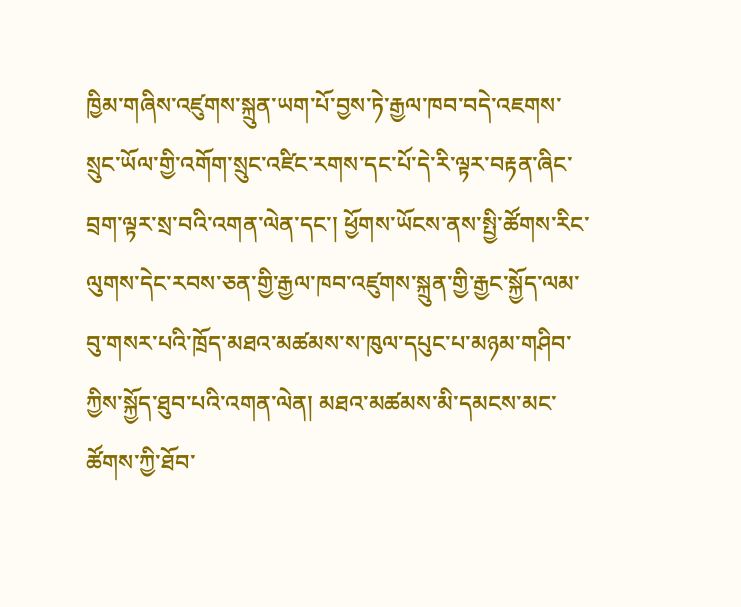ཁྱིམ་གཞིས་འཛུགས་སྐྲུན་ཡག་པོ་བྱས་ཏེ་རྒྱལ་ཁབ་བདེ་འཇགས་སྲུང་ཡོལ་གྱི་འགོག་སྲུང་འཛིང་རགས་དང་པོ་དེ་རི་ལྟར་བརྟན་ཞིང་བྲག་ལྟར་སྲ་བའི་འགན་ལེན་དང་། ཕྱོགས་ཡོངས་ནས་སྤྱི་ཚོགས་རིང་ལུགས་དེང་རབས་ཅན་གྱི་རྒྱལ་ཁབ་འཛུགས་སྐྲུན་གྱི་རྒྱང་སྐྱོད་ལམ་བུ་གསར་པའི་ཁྲོད་མཐའ་མཚམས་ས་ཁུལ་དཔུང་པ་མཉམ་གཤིབ་ཀྱིས་སྐྱོད་ཐུབ་པའི་འགན་ལེན། མཐའ་མཚམས་མི་དམངས་མང་ཚོགས་ཀྱི་ཐོབ་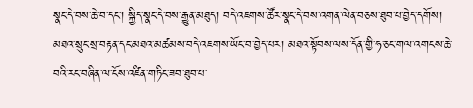སྣང་དེ་བས་ཆེ་བ་དང་། སྐྱིད་སྣང་དེ་བས་རྒྱུན་མཐུད། བདེ་འཇགས་ཚོར་སྣང་དེ་བས་འགན་ལེན་བཅས་ཐུབ་པ་བྱེད་དགོས།
མཐའ་སྲུང་སྲ་བརྟན་དང་མཐའ་མཚམས་བདེ་འཇགས་ཡོང་བ་བྱེད་པར། མཐའ་སྟོབས་ལས་དོན་གྱི་ཧ་ཅང་གལ་འགངས་ཆེ་བའི་རང་བཞིན་ལ་ངོས་འཛིན་གཏིང་ཟབ་ཐུབ་པ་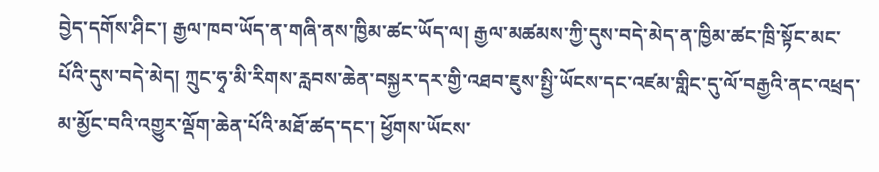བྱེད་དགོས་ཤིང་། རྒྱལ་ཁབ་ཡོད་ན་གཞི་ནས་ཁྱིམ་ཚང་ཡོད་ལ། རྒྱལ་མཚམས་ཀྱི་དུས་བདེ་མེད་ན་ཁྱིམ་ཚང་ཁྲི་སྟོང་མང་པོའི་དུས་བདེ་མེད། ཀྲུང་ཧྭ་མི་རིགས་རླབས་ཆེན་བསྐྱར་དར་གྱི་འཐབ་ཇུས་སྤྱི་ཡོངས་དང་འཛམ་གླིང་དུ་ལོ་བརྒྱའི་ནང་འཕྲད་མ་མྱོང་བའི་འགྱུར་ལྡོག་ཆེན་པོའི་མཐོ་ཚད་དང་། ཕྱོགས་ཡོངས་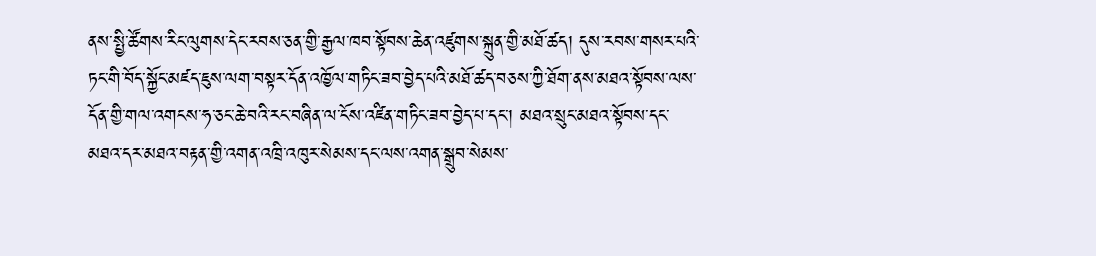ནས་སྤྱི་ཚོགས་རིང་ལུགས་དེང་རབས་ཅན་གྱི་རྒྱལ་ཁབ་སྟོབས་ཆེན་འཛུགས་སྐྲུན་གྱི་མཐོ་ཚད། དུས་རབས་གསར་པའི་ཏང་གི་བོད་སྐྱོང་མཛད་ཇུས་ལག་བསྟར་དོན་འཁྱོལ་གཏིང་ཟབ་བྱེད་པའི་མཐོ་ཚད་བཅས་ཀྱི་ཐོག་ནས་མཐའ་སྟོབས་ལས་དོན་གྱི་གལ་འགངས་ཧ་ཅང་ཆེ་བའི་རང་བཞིན་ལ་ངོས་འཛིན་གཏིང་ཟབ་བྱེད་པ་དང་། མཐའ་སྲུང་མཐའ་སྟོབས་དང་མཐའ་དར་མཐའ་བརྟན་གྱི་འགན་འཁྲི་འཁུར་སེམས་དང་ལས་འགན་སྒྲུབ་སེམས་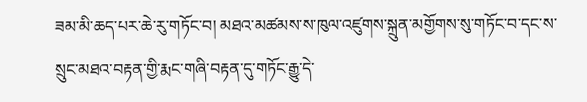ཟམ་མི་ཆད་པར་ཆེ་རུ་གཏོང་བ། མཐའ་མཚམས་ས་ཁུལ་འཛུགས་སྐྲུན་མགྱོགས་སུ་གཏོང་བ་དང་ས་སྲུང་མཐའ་བརྟན་གྱི་རྨང་གཞི་བརྟན་དུ་གཏོང་རྒྱུ་དེ་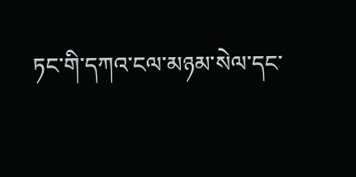ཏང་གི་དཀའ་ངལ་མཉམ་སེལ་དང་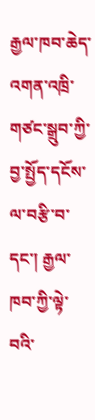རྒྱལ་ཁབ་ཆེད་འགན་འཁྲི་གཙང་སྒྲུབ་ཀྱི་བྱ་སྤྱོད་དངོས་ལ་བརྩི་བ་དང་། རྒྱལ་ཁབ་ཀྱི་ལྟེ་བའི་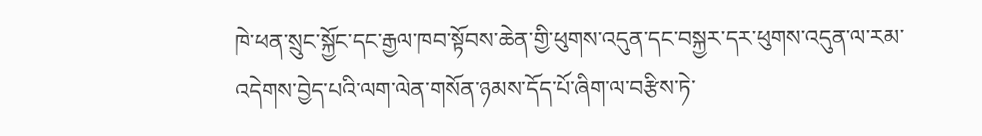ཁེ་ཕན་སྲུང་སྐྱོང་དང་རྒྱལ་ཁབ་སྟོབས་ཆེན་གྱི་ཕུགས་འདུན་དང་བསྐྱར་དར་ཕུགས་འདུན་ལ་རམ་འདེགས་བྱེད་པའི་ལག་ལེན་གསོན་ཉམས་དོད་པོ་ཞིག་ལ་བརྩིས་ཏེ་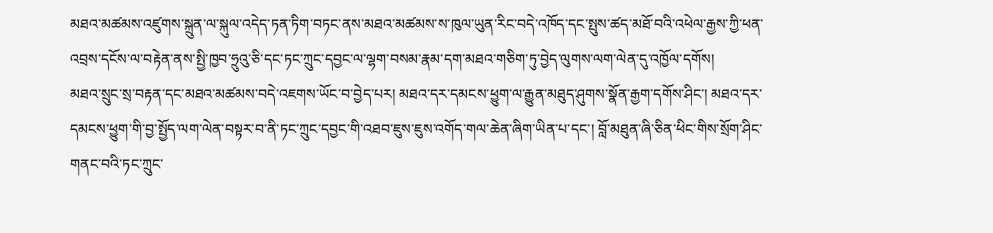མཐའ་མཚམས་འཛུགས་སྐྲུན་ལ་སྐུལ་འདེད་ཏན་ཏིག་བཏང་ནས་མཐའ་མཚམས་ས་ཁུལ་ཡུན་རིང་བདེ་འཁོད་དང་སྤུས་ཚད་མཐོ་བའི་འཕེལ་རྒྱས་ཀྱི་ཕན་འབྲས་དངོས་ལ་བརྟེན་ནས་སྤྱི་ཁྱབ་ཧྲུའུ་ཅི་དང་ཏང་ཀྲུང་དབྱང་ལ་ལྷག་བསམ་རྣམ་དག་མཐའ་གཅིག་ཏུ་བྱེད་ལུགས་ལག་ལེན་དུ་འཁྱོལ་དགོས།
མཐའ་སྲུང་སྲ་བརྟན་དང་མཐའ་མཚམས་བདེ་འཇགས་ཡོང་བ་བྱེད་པར། མཐའ་དར་དམངས་ཕྱུག་ལ་རྒྱུན་མཐུད་ཤུགས་སྣོན་རྒྱག་དགོས་ཤིང་། མཐའ་དར་དམངས་ཕྱུག་གི་བྱ་སྤྱོད་ལག་ལེན་བསྟར་བ་ནི་ཏང་ཀྲུང་དབྱང་གི་འཐབ་ཇུས་ཇུས་འགོད་གལ་ཆེན་ཞིག་ཡིན་པ་དང་། བློ་མཐུན་ཞི་ཅིན་ཕིང་གིས་སྲོག་ཤིང་གནང་བའི་ཏང་ཀྲུང་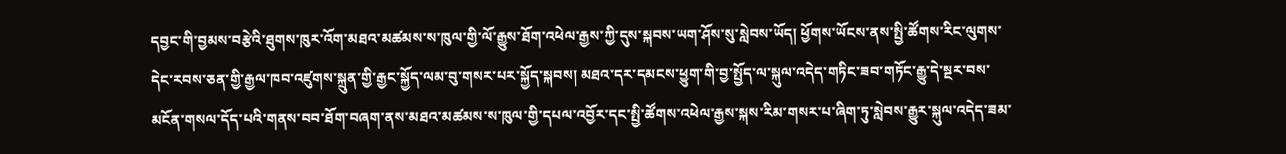དབྱང་གི་བྱམས་བརྩེའི་ཐུགས་ཁུར་འོག་མཐའ་མཚམས་ས་ཁུལ་གྱི་ལོ་རྒྱུས་ཐོག་འཕེལ་རྒྱས་ཀྱི་དུས་སྐབས་ཡག་ཤོས་སུ་སླེབས་ཡོད། ཕྱོགས་ཡོངས་ནས་སྤྱི་ཚོགས་རིང་ལུགས་དེང་རབས་ཅན་གྱི་རྒྱལ་ཁབ་འཛུགས་སྐྲུན་གྱི་རྒྱང་སྐྱོད་ལམ་བུ་གསར་པར་སྐྱོད་སྐབས། མཐའ་དར་དམངས་ཕྱུག་གི་བྱ་སྤྱོད་ལ་སྐུལ་འདེད་གཏིང་ཟབ་གཏོང་རྒྱུ་དེ་སྔར་བས་མངོན་གསལ་དོད་པའི་གནས་བབ་ཐོག་བཞག་ནས་མཐའ་མཚམས་ས་ཁུལ་གྱི་དཔལ་འབྱོར་དང་སྤྱི་ཚོགས་འཕེལ་རྒྱས་སྐས་རིམ་གསར་པ་ཞིག་ཏུ་སླེབས་རྒྱུར་སྐུལ་འདེད་ཟམ་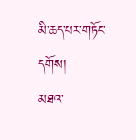མི་ཆད་པར་གཏོང་དགོས།
མཐའ་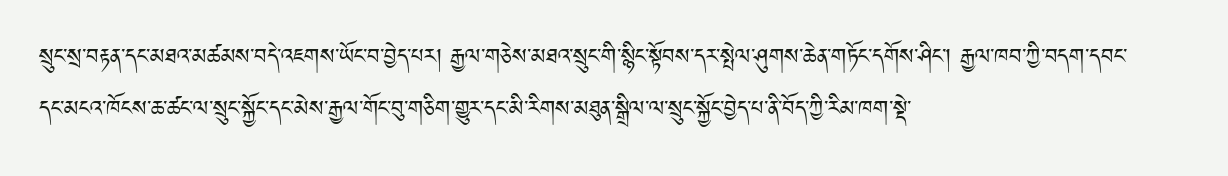སྲུང་སྲ་བརྟན་དང་མཐའ་མཚམས་བདེ་འཇགས་ཡོང་བ་བྱེད་པར། རྒྱལ་གཅེས་མཐའ་སྲུང་གི་སྙིང་སྟོབས་དར་སྤེལ་ཤུགས་ཆེན་གཏོང་དགོས་ཤིང་། རྒྱལ་ཁབ་ཀྱི་བདག་དབང་དང་མངའ་ཁོངས་ཆ་ཚང་ལ་སྲུང་སྐྱོང་དང་མེས་རྒྱལ་གོང་བུ་གཅིག་གྱུར་དང་མི་རིགས་མཐུན་སྒྲིལ་ལ་སྲུང་སྐྱོང་བྱེད་པ་ནི་བོད་ཀྱི་རིམ་ཁག་སྡེ་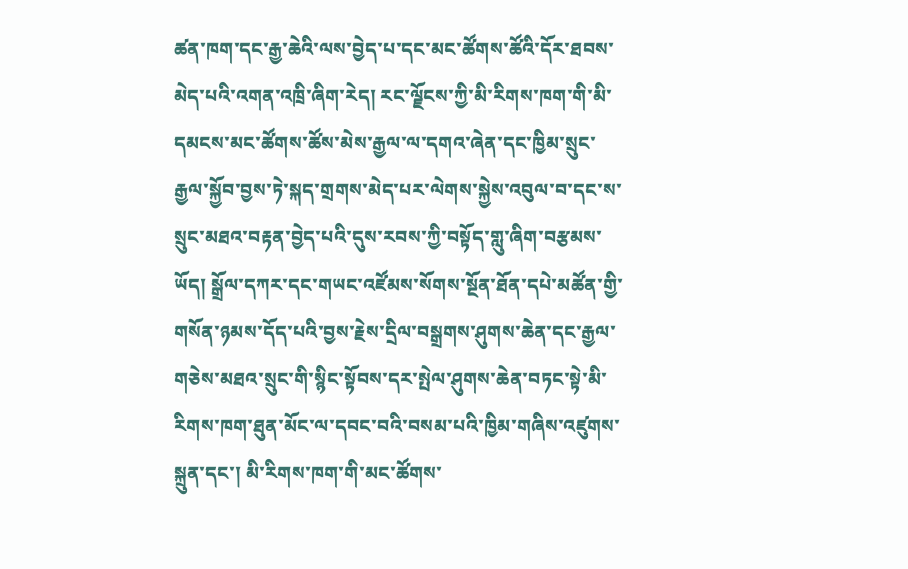ཚན་ཁག་དང་རྒྱ་ཆེའི་ལས་བྱེད་པ་དང་མང་ཚོགས་ཚོའི་དོར་ཐབས་མེད་པའི་འགན་འཁྲི་ཞིག་རེད། རང་ལྗོངས་ཀྱི་མི་རིགས་ཁག་གི་མི་དམངས་མང་ཚོགས་ཚོས་མེས་རྒྱལ་ལ་དགའ་ཞེན་དང་ཁྱིམ་སྲུང་རྒྱལ་སྐྱོབ་བྱས་ཏེ་སྐད་གྲགས་མེད་པར་ལེགས་སྐྱེས་འབུལ་བ་དང་ས་སྲུང་མཐའ་བརྟན་བྱེད་པའི་དུས་རབས་ཀྱི་བསྟོད་གླུ་ཞིག་བརྩམས་ཡོད། སྒྲོལ་དཀར་དང་གཡང་འཛོམས་སོགས་སྔོན་ཐོན་དཔེ་མཚོན་གྱི་གསོན་ཉམས་དོད་པའི་བྱས་རྗེས་དྲིལ་བསྒྲགས་ཤུགས་ཆེན་དང་རྒྱལ་གཅེས་མཐའ་སྲུང་གི་སྙིང་སྟོབས་དར་སྤེལ་ཤུགས་ཆེན་བཏང་སྟེ་མི་རིགས་ཁག་ཐུན་མོང་ལ་དབང་བའི་བསམ་པའི་ཁྱིམ་གཞིས་འཛུགས་སྐྲུན་དང་། མི་རིགས་ཁག་གི་མང་ཚོགས་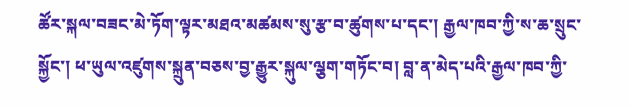ཚོར་སྐལ་བཟང་མེ་ཏོག་ལྟར་མཐའ་མཚམས་སུ་རྩ་བ་ཚུགས་པ་དང་། རྒྱལ་ཁབ་ཀྱི་ས་ཆ་སྲུང་སྐྱོང་། ཕ་ཡུལ་འཛུགས་སྐྲུན་བཅས་བྱ་རྒྱུར་སྐུལ་ལྕག་གཏོང་བ། བླ་ན་མེད་པའི་རྒྱལ་ཁབ་ཀྱི་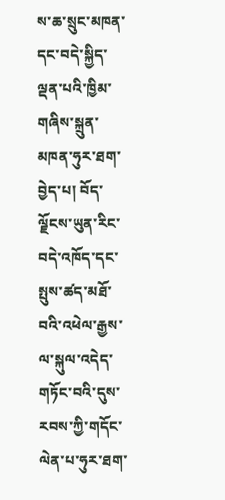ས་ཆ་སྲུང་མཁན་དང་བདེ་སྐྱིད་ལྡན་པའི་ཁྱིམ་གཞིས་སྐྲུན་མཁན་ཧུར་ཐག་བྱེད་པ། བོད་ལྗོངས་ཡུན་རིང་བདེ་འཁོད་དང་སྤུས་ཚད་མཐོ་བའི་འཕེལ་རྒྱས་ལ་སྐུལ་འདེད་གཏོང་བའི་དུས་རབས་ཀྱི་གདོང་ལེན་པ་ཧུར་ཐག་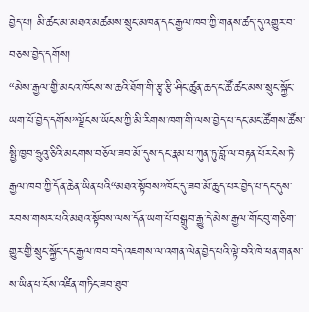བྱེད་པ། མི་ཚང་མ་མཐའ་མཚམས་སྲུང་མཁན་དང་རྒྱལ་ཁབ་ཀྱི་གནས་ཚད་དུ་འགྱུར་བ་བཅས་བྱེད་དགོས།
“མེས་རྒྱལ་གྱི་མངའ་ཁོངས་ས་ཆའི་ཐོག་གི་རྩྭ་རྩི་ཤིང་ཚུན་ཆད་ང་ཚོ་ཚང་མས་སྲུང་སྐྱོང་ཡག་པོ་བྱེད་དགོས”ལྗོངས་ཡོངས་ཀྱི་མི་རིགས་ཁག་གི་ལས་བྱེད་པ་དང་མང་ཚོགས་ཚོས་སྤྱི་ཁྱབ་ཧྲུའུ་ཅིའི་མངགས་བཅོལ་ཟབ་མོ་དུས་དང་རྣམ་པ་ཀུན་ཏུ་བློ་ལ་བརྟན་པོར་ངེས་ཏེ་རྒྱལ་ཁབ་ཀྱི་དོན་ཆེན་ཡིན་པའི“མཐའ་སྟོབས”ཁོང་དུ་ཟབ་མོ་ཆུད་པར་བྱེད་པ་དང་དུས་རབས་གསར་པའི་མཐའ་སྟོབས་ལས་དོན་ཡག་པོ་བསྒྲུབ་རྒྱུ་དེ་མེས་རྒྱལ་གོང་བུ་གཅིག་གྱུར་གྱི་སྲུང་སྐྱོང་དང་རྒྱལ་ཁབ་བདེ་འཇགས་ལ་འགན་ལེན་བྱེད་པའི་ལྟེ་བའི་ཁེ་ཕན་གནས་ས་ཡིན་པ་ངོས་འཛིན་གཏིང་ཟབ་ཐུབ་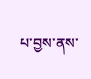པ་བྱས་ནས་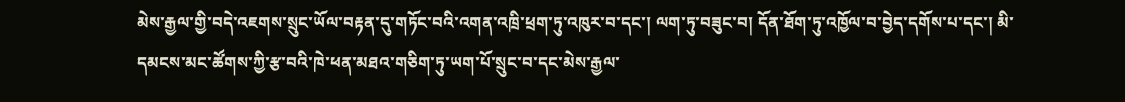མེས་རྒྱལ་གྱི་བདེ་འཇགས་སྲུང་ཡོལ་བརྟན་དུ་གཏོང་བའི་འགན་འཁྲི་ཕྲག་ཏུ་འཁུར་བ་དང་། ལག་ཏུ་བཟུང་བ། དོན་ཐོག་ཏུ་འཁྱོལ་བ་བྱེད་དགོས་པ་དང་། མི་དམངས་མང་ཚོགས་ཀྱི་རྩ་བའི་ཁེ་ཕན་མཐའ་གཅིག་ཏུ་ཡག་པོ་སྲུང་བ་དང་མེས་རྒྱལ་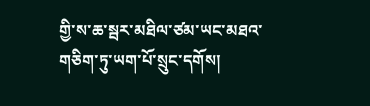གྱི་ས་ཆ་སྦར་མཐིལ་ཙམ་ཡང་མཐའ་གཅིག་ཏུ་ཡག་པོ་སྲུང་དགོས།